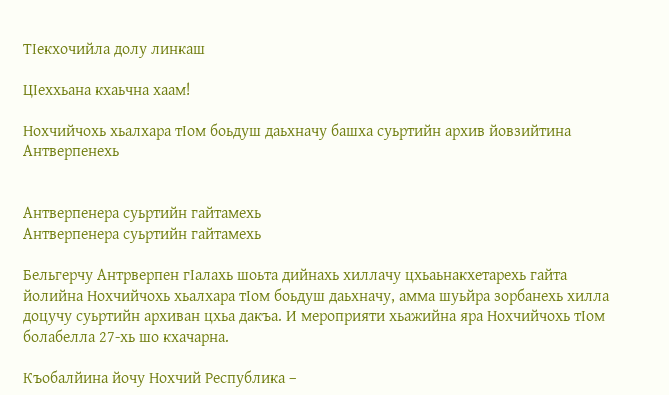ТIекхочийла долу линкаш

ЦIеххьана кхаьчна хаам!

Нохчийчохь хьалхара тIом боьдуш даьхначу башха суьртийн архив йовзийтина Антверпенехь


Антверпенера суьртийн гайтамехь
Антверпенера суьртийн гайтамехь

Бельгерчу Антрверпен гIалахь шоьта дийнахь хиллачу цхьаьнакхетарехь гайта йолийна Нохчийчохь хьалхара тIом боьдуш даьхначу, амма шуьйра зорбанехь хилла доцучу суьртийн архиван цхьа дакъа. И мероприяти хьажийна яра Нохчийчохь тIом болабелла 27-хь шо кхачарна.

Къобалйина йочу Нохчий Республика –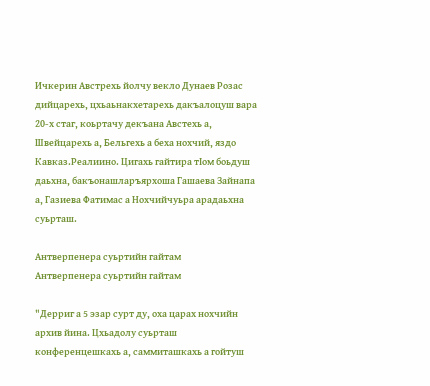Ичкерин Австрехь йолчу векло Дунаев Розас дийцарехь, цхьаьнакхетарехь дакъалоцуш вара 20-х стаг, коьртачу декъана Австехь а, Швейцарехь а, Бельгехь а беха нохчий, яздо Кавказ.Реалиино. Цигахь гайтира тIом боьдуш даьхна, бакъонашларъярхоша Гашаева Зайнапа а, Газиева Фатимас а Нохчийчуьра арадаьхна суьрташ.

Антверпенера суьртийн гайтам
Антверпенера суьртийн гайтам

"Дерриг а 5 эзар сурт ду, оха царах нохчийн архив йина. Цхьадолу суьрташ конференцешкахь а, саммиташкахь а гойтуш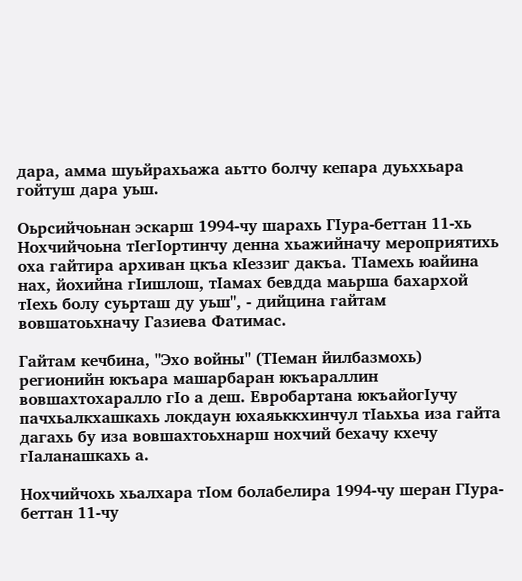дара, амма шуьйрахьажа аьтто болчу кепара дуьххьара гойтуш дара уьш.

Оьрсийчоьнан эскарш 1994-чу шарахь ГIура-беттан 11-хь Нохчийчоьна тIегIортинчу денна хьажийначу мероприятихь оха гайтира архиван цкъа кIеззиг дакъа. ТIамехь юайина нах, йохийна гIишлош, тIамах бевдда маьрша бахархой тIехь болу суьрташ ду уьш", - дийцина гайтам вовшатоьхначу Газиева Фатимас.

Гайтам кечбина, "Эхо войны" (ТIеман йилбазмохь) регионийн юкъара машарбаран юкъараллин вовшахтохаралло гIо а деш. Евробартана юкъайогIучу пачхьалкхашкахь локдаун юхаяьккхинчул тIаьхьа иза гайта дагахь бу иза вовшахтоьхнарш нохчий бехачу кхечу гIаланашкахь а.

Нохчийчохь хьалхара тIом болабелира 1994-чу шеран ГIура-беттан 11-чу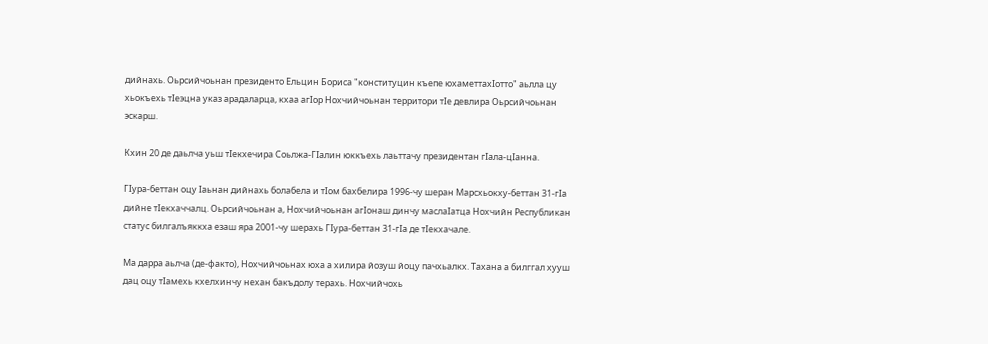дийнахь. Оьрсийчоьнан президенто Ельцин Бориса "конституцин къепе юхаметтахIотто" аьлла цу хьокъехь тIеэцна указ арадаларца, кхаа агIор Нохчийчоьнан территори тIе девлира Оьрсийчоьнан эскарш.

Кхин 20 де даьлча уьш тIекхечира Соьлжа-ГIалин юккъехь лаьттачу президентан гIала-цIанна.

ГIура-беттан оцу Iаьнан дийнахь болабела и тIом бахбелира 1996-чу шеран Марсхьокху-беттан 31-гIа дийне тIекхаччалц. Оьрсийчоьнан а, Нохчийчоьнан агIонаш динчу маслаIатца Нохчийн Республикан статус билгалъяккха езаш яра 2001-чу шерахь ГIура-беттан 31-гIа де тIекхачале.

Ма дарра аьлча (де-факто), Нохчийчоьнах юха а хилира йозуш йоцу пачхьалкх. Тахана а билггал хууш дац оцу тIамехь кхелхинчу нехан бакъдолу терахь. Нохчийчохь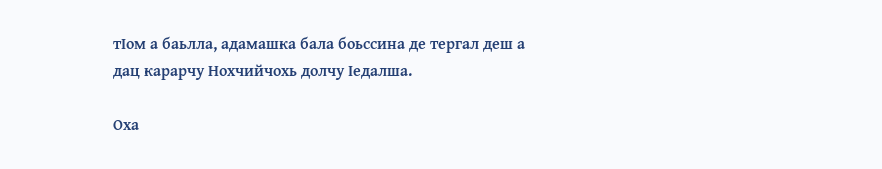тIом а баьлла, адамашка бала боьссина де тергал деш а дац карарчу Нохчийчохь долчу Iедалша.

Оха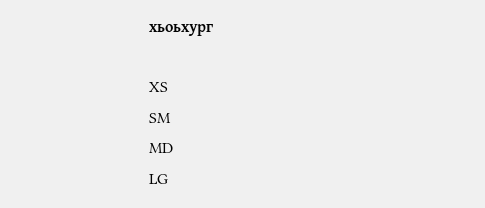хьоьхург

XS
SM
MD
LG